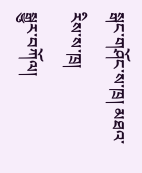སྒང་གཤོང་ས་ཁྲ། མཐའ་རིས་ས་ཁྲ།
སྒྱུར་བཀོལ།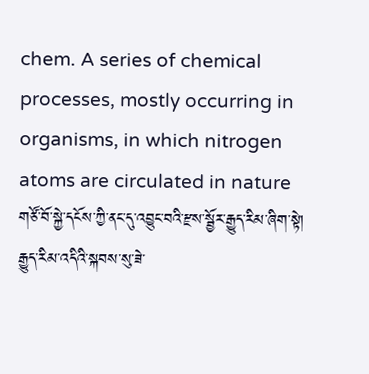chem. A series of chemical processes, mostly occurring in organisms, in which nitrogen atoms are circulated in nature གཙོ་བོ་སྐྱེ་དངོས་ཀྱི་ནང་དུ་འབྱུང་བའི་རྫས་སྦྱོར་རྒྱུད་རིམ་ཞིག་སྟེ། རྒྱུད་རིམ་འདིའི་སྐབས་སུ་ཟེ་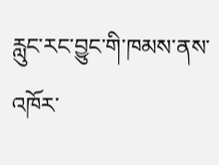རླུང་རང་བྱུང་གི་ཁམས་ནས་འཁོར་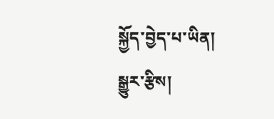སྐྱོད་བྱེད་པ་ཡིན།
སྒྱུར་རྩིས།